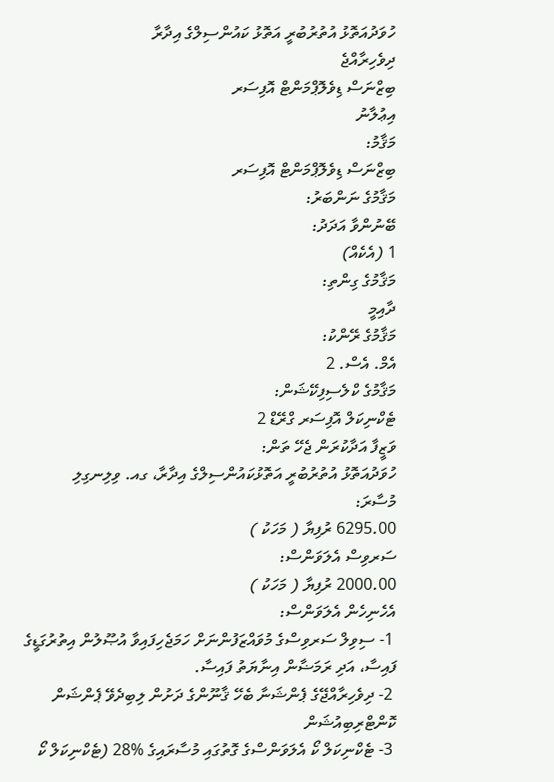ހުވަދުއަތޮޅު އުތުރުބުރީ އަތޮޅު ކައުންސިލްގެ އިދާރާ
ދިވެހިރާއްޖެ
ބިޒްނަސް ޑިވެލޮޕްމަންޓް އޮފިސަރ
އިޢުލާނު
މަޤާމު:
ބިޒްނަސް ޑިވެލޮޕްމަންޓް އޮފިސަރ
މަޤާމުގެ ނަންބަރު:
ބޭނުންވާ އަދަދު:
1 (އެކެއް)
މަޤާމުގެ ގިންތި:
ދާއިމީ
މަޤާމުގެ ރޭންކު:
އެމް. އެސް. 2
މަޤާމުގެ ކްލެސިފިކޭޝަން:
ޓެކްނިކަލް އޮފިސަރ ގްރޭޑް 2
ވަޒީފާ އަދާކުރަން ޖެހޭ ތަން:
ހުވަދުއަތޮޅު އުތުރުބުރީ އަތޮޅުކައުންސިލްގެ އިދާރާ، ގއ. ވިލިނގިލި
މުސާރަ:
6295.00 ރުފިޔާ ( މަހަކު )
ސަރވިސް އެލަވަންސް:
2000.00 ރުފިޔާ ( މަހަކު )
އެހެނިހެން އެލަވަންސް:
 1- ސިވިލް ސަރވިސްގެ މުވައްޒަފުންނަށް ހަމަޖެހިފައިވާ އުޞޫލުން އިތުރުގަޑީގެ ފައިސާ، އަދި ރަމަޟާން އިނާޔަތު ފައިސާ.
 2- ދިވެހިރާއްޖޭގެ ޕެންޝަނާ ބެހޭ ޤާނޫންގެ ދަށުން ލިބިދެވޭ ޕެންޝަން ކޮންޓްރިބިއުޝަން
 3- ޓެކްނިކަލް ކޯ އެލަވަންސްގެ ގޮތުގައި މުސާރައިގެ %28 (ޓެކްނިކަލް ކޯ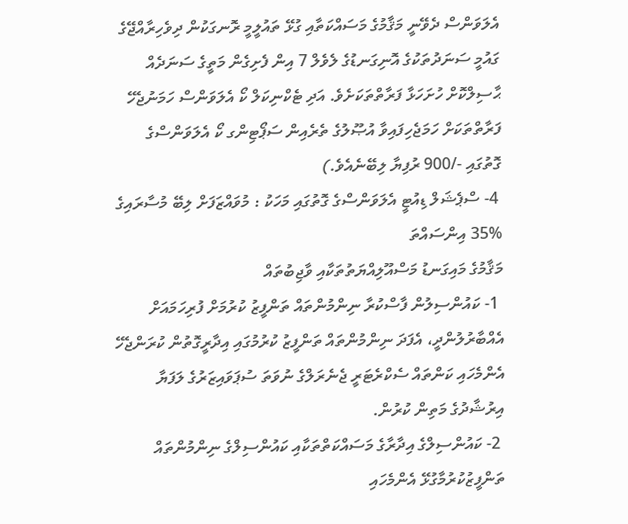އެލަވަންސް ދެވޭނީ މަޤާމުގެ މަސައްކަތާއި ގުޅޭ ތައުލީމީ ރޮނގަކުން ދިވެހިރާއްޖޭގެ ގައުމީ ސަނަދުތަކުގެ އޮނިގަނޑުގެ ލެވެލް 7 އިން ފެށިގެން މަތީގެ ސަނަދެއް ޙާސިލްކޮށް ހުށަހަޅާ ފަރާތްތަކަށެވެ. އަދި ޓެކްނިކަލް ކޯ އެލަވަންސް ހަމަނުޖެހޭ ފަރާތްތަކަށް ހަމަޖެހިފައިވާ އުޞޫލުގެ ތެރެއިން ސަޕޯޓިންގ ކޯ އެލަވަންސްގެ ގޮތުގައި -/900 ރުފިޔާ ލިބޭނެއެވެ.)
 4- ސްޕެޝަލް ޑިއުޓީ އެލަވަންސްގެ ގޮތުގައި މަހަކު : މުވައްޒަފަށް ލިބޭ މުސާރައިގެ %35 އިންސައްތަ
މަޤާމުގެ މައިގަނޑު މަސްއޫލިއްޔަތުތަކާއި ވާޖިބުތައް
 1- ކައުންސިލުން ފާސްކުރާ ނިންމުންތައް ތަންފީޒު ކުރުމަށް ފުރިހަމައަށް އެއްބާރުލުންދީ، އެފަދަ ނިންމުންތައް ތަންފީޒު ކުރުމުގައި އިދާރީގޮތުން ކުރަންޖެހޭ އެންމެހައި ކަންތައް ސެކްރެޓަރީ ޖެނެރަލްގެ ނުވަތަ ސުޕަވައިޒަރުގެ ލަފަޔާ އިރުޝާދުގެ މަތިން ކުރުން.
 2- ކައުންސިލްގެ އިދާރާގެ މަސައްކަތްތަކާއި ކައުންސިލްގެ ނިންމުންތައް ތަންފީޒުކުރުމާގުޅޭ އެންމެހައި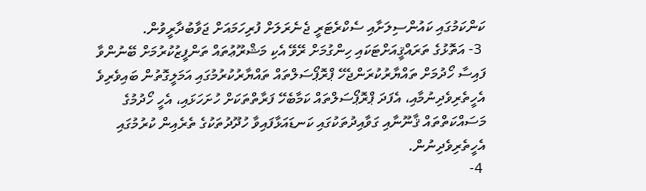ކަންކަމުގައި ކައުންސިލަށާއި ސެކްރެޓަރީ ޖެނެރަލަށް ފުރިހަމައަށް ޖަވާބުދާރީވުން.
 3- އަތޮޅުގެ ތަރައްޤީއަށްޓަކައި ހިންގުމަށް ރޭވޭ އެކި މަޝްރޫޢުތައް ތަންފީޒުކުރުމަށް ބޭނުންވާ ފައިސާ ހޯދުމަށް ތައްޔާރުކުރަންޖެހޭ ޕްރޮޕޯސަލްތައް ތައްޔާރުކުރުމުގައި އަމަލީގޮތުން ބައިވެރިވެ އެހީތެރިވެދިނުމާއި، އެފަދަ ޕްރޮޕޯސަލްތައް ކަމާބެހޭ ފަރާތްތަކަށް ހުށަހަޅައި، އެހީ ހޯދުމުގެ މަސައްކަތްތައް ޤާނޫނާއި ގަވާއިދުތަކުގައި ކަނޑައަޅާފައިވާ ހުދޫދުތަކުގެ ތެރެއިން ކުރުމުގައި އެހީތެރިވެދިނުން.
 4-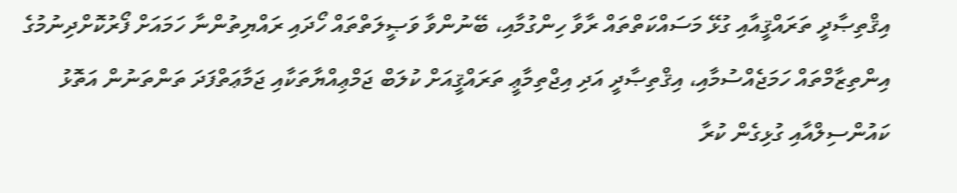އިޤްތިޞާދީ ތަރައްޤީއާއި ގުޅޭ މަސައްކަތްތައް ރާވާ ހިންގުމާއި، ބޭނުންވާ ވަޞީލަތްތައް ހޯދައި ރައްޔިތުންނާ ހަމައަށް ފޯރުކޮށްދިނުމުގެ އިންތިޒާމްތައް ހަމަޖެއްސުމާއި، އިޤްތިޞާދީ އަދި އިޖްތިމާޢީ ތަރައްޤީއަށް ކުލަބް ޖަމްޢިއްޔާތަކާއި ޖަމާޢަތްފަދަ ތަންތަނުން އަތޮޅު ކައުންސިލްއާއި ގުޅިގެން ކުރާ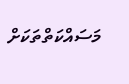މަސައްކަތްތަކަށް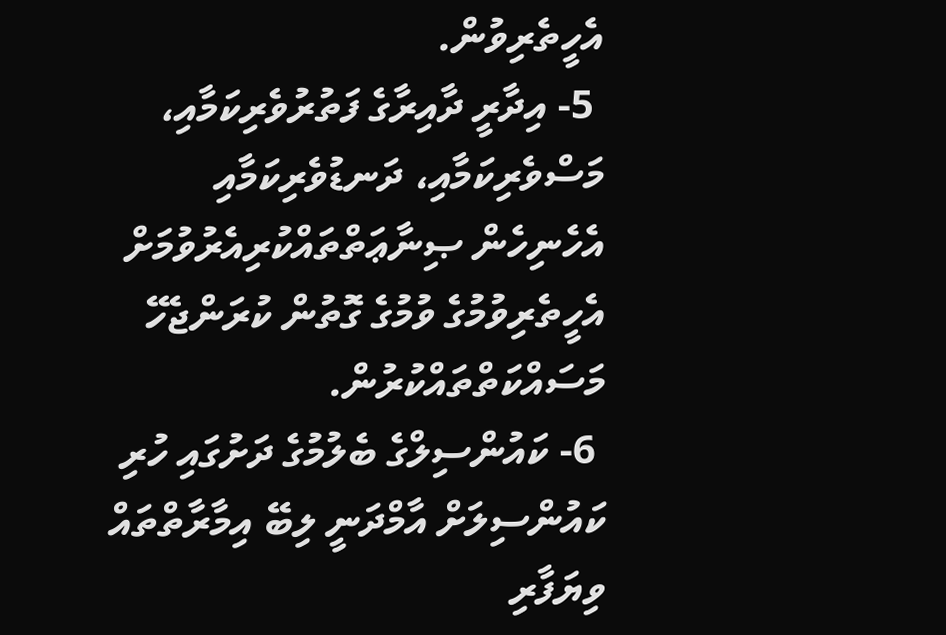އެހީތެރިވުން.
 5- އިދާރީ ދާއިރާގެ ފަތުރުވެރިކަމާއި، މަސްވެރިކަމާއި، ދަނޑުވެރިކަމާއި އެހެނިހެން ޞިނާޢަތްތައްކުރިއެރުވުމަށް އެހީތެރިވުމުގެ ވުމުގެ ގޮތުން ކުރަންޖެހޭ މަސައްކަތްތައްކުރުން.
 6- ކައުންސިލްގެ ބެލުމުގެ ދަށުގައި ހުރި ކައުންސިލަށް އާމްދަނީ ލިބޭ އިމާރާތްތައް ވިޔަފާރި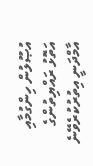އުޞޫލުން ހިންގުމާއި އަތޮޅު ރައްޔިތުންގެ އާމްދަނީ އިތުރުކުރެވޭނެ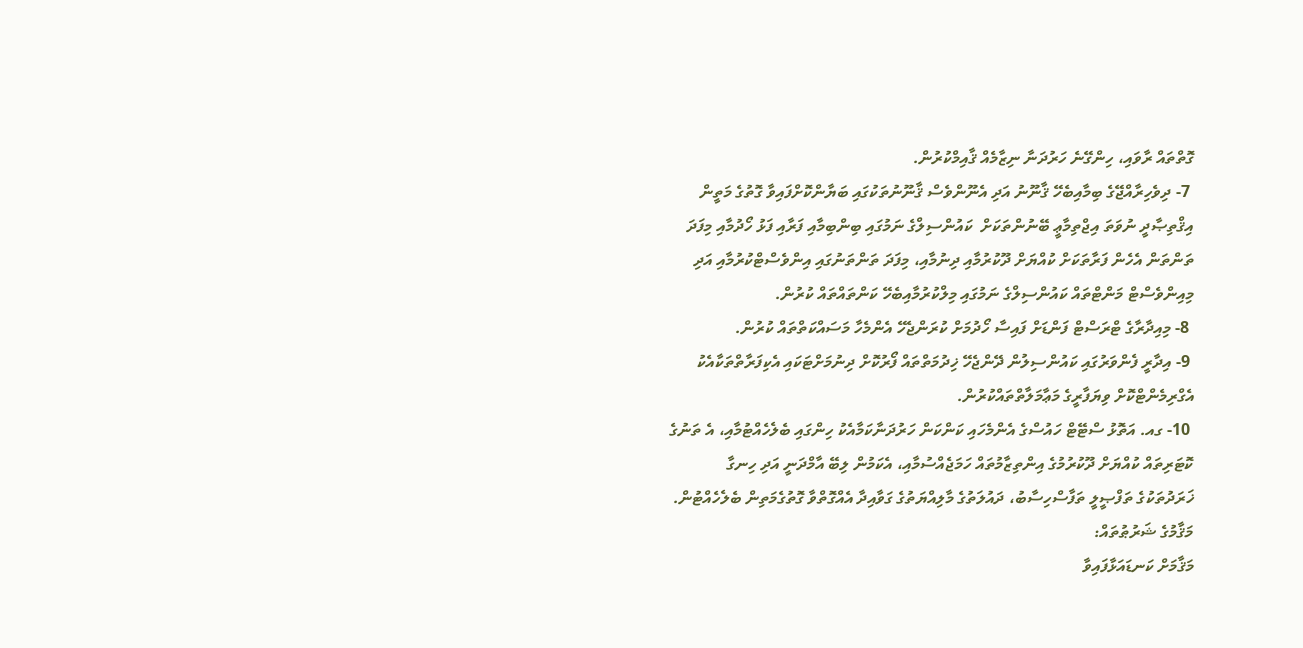ގޮތްތައް ރާވައި، ހިންގޭނެ ހަރުދަނާ ނިޒާމެއް ޤާއިމްކުރުން.
 7- ދިވެހިރާއްޖޭގެ ބިމާއިބެހޭ ޤާނޫނު އަދި އެނޫންވެސް ޤާނޫނުތަކުގައި ބަޔާންކޮށްފައިވާ ގޮތުގެ މަތީން އިޤްތިޞާދީ ނުވަތަ އިޖްތިމާޢީ ބޭނުންތަކަށް  ކައުންސިލްގެ ނަމުގައި ބިންބިމާއި ފަރާއި ފަޅު ހޯދުމާއި މިފަދަ ތަންތަން އެހެން ފަރާތަކަށް ކުއްޔަށް ދޫކުރުމާއި ދިނުމާއި، މިފަދަ ތަންތަނުގައި އިންވެސްޓްކުރުމާއި އަދި މިއިންވެސްޓް މަންޓްތައް ކައުންސިލްގެ ނަމުގައި މިލްކުރުމާއިބެހޭ ކަންތައްތައް ކުރުން.
 8- މިއިދާރާގެ ޓްރަސްޓް ފަންޑަށް ފައިސާ ހޯދުމަށް ކުރަންޖެހޭ އެންމެހާ މަސައްކަތްތައް ކުރުން.
 9- އިދާރީ ފެންވަރުގައި ކައުންސިލުން ދޭންޖެހޭ ޚިދުމަތްތައް ފޯރުކޮށް ދިނުމަށްޓަކައި އެކިފަރާތްތަކާއެކު އެގްރިމެންޓްކޮށް ވިޔަފާރީގެ މަޢާމަލާތްތައްކުރުން.
 10- ގއ. އަތޮޅު ސްޓޭޓް ހައުސްގެ އެންމެހައި ކަންކަން ހަރުދަނާކަމާއެކު ހިންގައި ބެލެހެއްޓުމާއި، އެ ތަނުގެ ކޮޓަރިތައް ކުއްޔަށް ދޫކުރުމުގެ އިންތިޒާމުތައް ހަމަޖެއްސުމާއި، އެކަމުން ލިބޭ އާމްދަނީ އަދި ހިނގާ ޚަރަދުތަކުގެ ތަފްޞީލީ ތަފާސްހިސާބު، ދައުލަތުގެ މާލިއްޔަތުގެ ގަވާއިދާ އެއްގޮތްވާ ގޮތުގެމަތިން ބެލެހެއްޓުން.
މަޤާމުގެ ޝަރުޠުތައް:
މަޤާމަށް ކަނޑައަޅާފައިވާ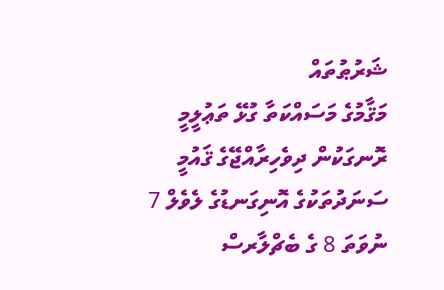ޝަރުޠުތައް
މަޤާމުގެ މަސައްކަތާ ގުޅޭ ތަޢުލީމީ ރޮނގަކުން ދިވެހިރާއްޖޭގެ ޤައުމީ ސަނަދުތަކުގެ އޮނިގަނޑުގެ ލެވެލް 7 ނުވަތަ 8 ގެ ބެޗްލާރސް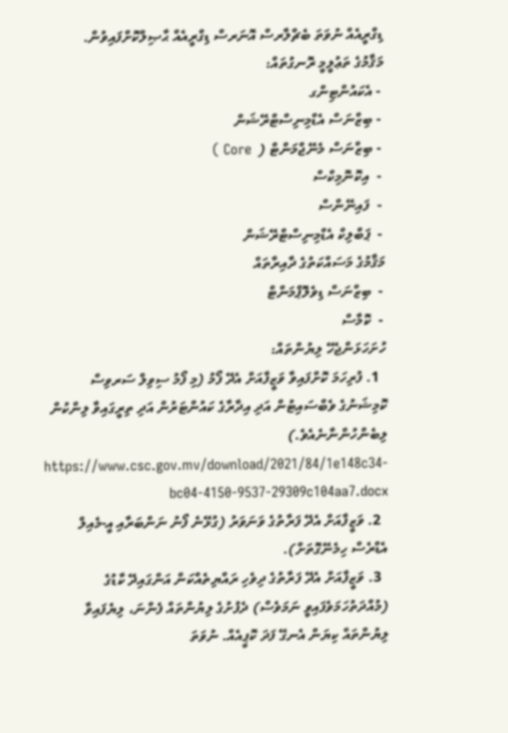ޑިގްރީއެއް ނުވަތަ ބެޗްލާރސް އޮނަރސް ޑިގްރީއެއް ޙާޞިލްކޮށްފައިވުން.
މަޤާމުގެ ތަޢުލީމީ ރޮނގުތައް:
 - އެކައުންޓިންގ
 - ބިޒްނަސް އެޑްމިނިސްޓްރޭޝަން
 - ބިޒްނަސް މެނޭޖްމަންޓް (  Core )
 -  އިކޮނޮމިކްސް
 -  ފައިނޭންސް
 -  ޕަބްލިކް އެޑްމިނިސްޓްރޭޝަން
މަޤާމުގެ މަސައްކަތުގެ ދާއިރާތައް
 -  ބިޒްނަސް ޑިވެލޮޕްމަންޓް
 -  ކޮމާސް
ހުށަހަޅަންޖެހޭ ލިޔުންތައް:
  1. ފުރިހަމަ ކޮށްފައިވާ ވަޒީފާއަށް އެދޭ ފޯމު (މި ފޯމު ސިވިލް ސަރވިސް ކޮމިޝަނުގެ ވެބްސައިޓުން އަދި އިދާރާގެ ކައުންޓަރުން އަދި ތިރީގައިވާ ލިންކުން ލިބެންހުންނާނެއެވެ.)  https://www.csc.gov.mv/download/2021/84/1e148c34-bc04-4150-9537-29309c104aa7.docx
  2. ވަޒީފާއަށް އެދޭ ފަރާތުގެ ވަނަވަރު (ގުޅޭނެ ފޯނު ނަންބަރާއި އީ-މެއިލް އެޑްރެސް ހިމެނޭގޮތަށް).
  3. ވަޒީފާއަށް އެދޭ ފަރާތުގެ ދިވެހި ރައްޔިތެއްކަން އަންގައިދޭ ކާޑުގެ (މުއްދަތުހަމަވެފައިވީ ނަމަވެސް) ދެފުށުގެ ލިޔުންތައް ފެންނަ، ލިޔެފައިވާ ލިޔުންތައް ކިޔަން އެނގޭ ފަދަ ކޮޕީއެއް. ނުވަތަ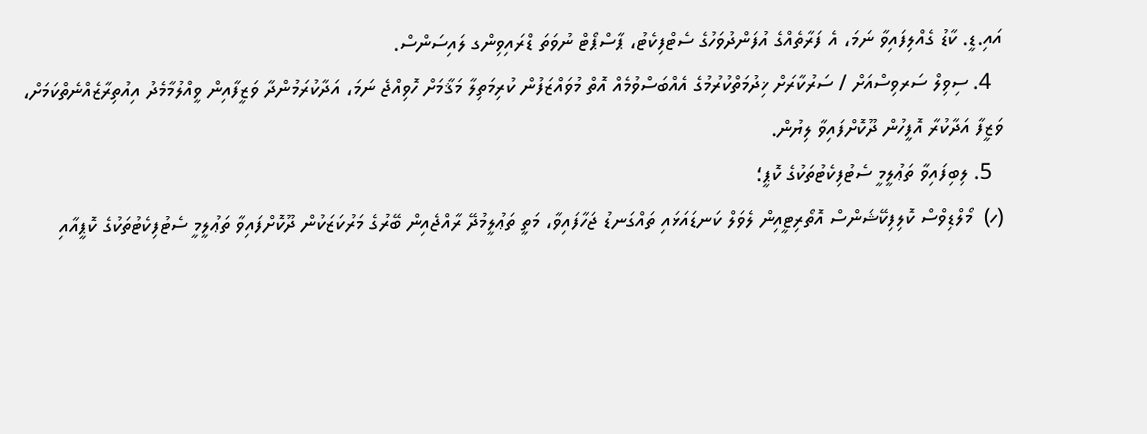އައި.ޑީ. ކާޑު ގެއްލިފައިވާ ނަމަ، އެ ފަރާތެއްގެ އުފަންދުވަހުގެ ސެޓްފިކެޓު، ޕާސްޕޯޓް ނުވަތަ ޑްރައިވިންގ ލައިސަންސް.
  4. ސިވިލް ސަރވިސްއަށް / ސަރުކާރަށް ޚިދުމަތްކުރުމުގެ އެއްބަސްވުމެއް އޮތް މުވައްޒަފުން ކުރިމަތިލާ މަޤާމަށް ހޮވިއްޖެ ނަމަ، އަދާކުރަމުންދާ ވަޒީފާއިން ވީއްލުމާމެދު އިއުތިރާޒެއްނެތްކަމަށް، ވަޒީފާ އަދާކުރާ އޮފީހުން ދޫކޮށްފައިވާ ލިޔުން.
  5. ލިބިފައިވާ ތަޢުލީމީ ސެޓުފިކެޓުތަކުގެ ކޮޕީ؛
(ހ)  މޯލްޑިވްސް ކޮލިފިކޭޝަންސް އޮތޯރިޓީއިން ލެވަލް ކަނޑައަޅައި ތައްގަނޑު ޖަހާފައިވާ، މަތީ ތަޢުލީމުދޭ ރާއްޖެއިން ބޭރުގެ މަރުކަޒަކުން ދޫކޮށްފައިވާ ތަޢުލީމީ ސެޓުފިކެޓުތަކުގެ ކޮޕީއާއި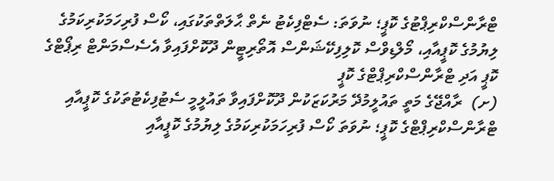ޓްރާންސްކްރިޕްޓުގެ ކޮޕީ؛ ނުވަތަ: ސެޓްފިކެޓު ނެތް ޙާލަތްތަކުގައި، ކޯސް ފުރިހަމަކުރިކަމުގެ ލިޔުމުގެ ކޮޕީއާއި، މޯލްޑިވްސް ކޮލިފިކޭޝަންސް އޮތޯރިޓީން ދޫކޮށްފައިވާ އެސެސްމަންޓް ރިޕޯޓްގެ ކޮޕީ އަދި ޓްރާންސްކްރިޕްޓްގެ ކޮޕީ
(ށ)  ރާއްޖޭގެ މަތީ ތައުލީމުދޭ މަރުކަޒަކުން ދޫކޮށްފައިވާ ތައުލީމީ ސެޓުފިކެޓުތަކުގެ ކޮޕީއާއި ޓްރާންސްކްރިޕްޓްގެ ކޮޕީ؛ ނުވަތަ ކޯސް ފުރިހަމަކުރިކަމުގެ ލިޔުމުގެ ކޮޕީއާއި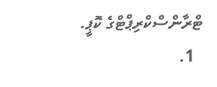ޓްރާންސްކްރިޕްޓްގެ ކޮޕީ.
  1.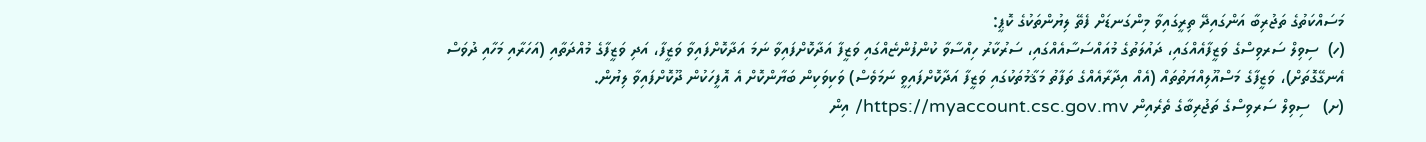މަސައްކަތުގެ ތަޖުރިބާ އަންގައިދޭ ތިރީގައިވާ މިންގަނޑަށް ފެތޭ ލިޔުންތަކުގެ ކޮޕީ:
(ހ)  ސިވިލް ސަރވިސްގެ ވަޒީފާއެއްގައި، ދައުލަތުގެ މުއައްސަސާއެއްގައި، ސަރުކާރު ހިއްސާވާ ކުންފުންޏެއްގައި ވަޒީފާ އަދާކޮށްފައިވާ ނަމަ އަދާކޮށްފައިވާ ވަޒީފާ، އަދި ވަޒީފާގެ މުއްދަތާއި (އަހަރާއި މަހާއި ދުވަސް އެނގޭގޮތަށް)، ވަޒީފާގެ މަސްއޫލިއްޔަތުތައް (އެއް އިދާރާއެއްގެ ތަފާތު މަޤާމުތަކުގައި ވަޒީފާ އަދާކޮށްފައިވީ ނަމަވެސް) ވަކިވަކިން ބަޔާންކޮށް އެ އޮފީހަކުން ދޫކޮށްފައިވާ ލިޔުން.
(ށ)   ސިވިލް ސަރވިސްގެ ތަޖުރިބާގެ ތެރެއިން https://myaccount.csc.gov.mv/ އިން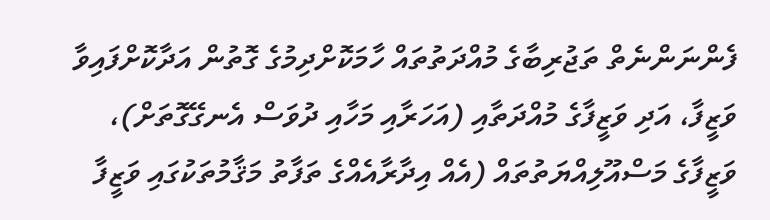ފެންނަންނެތް ތަޖުރިބާގެ މުއްދަތުތައް ހާމަކޮށްދިމުގެ ގޮތުން އަދާކޮށްފައިވާ ވަޒީފާ، އަދި ވަޒީފާގެ މުއްދަތާއި (އަހަރާއި މަހާއި ދުވަސް އެނގޭގޮތަށް)، ވަޒީފާގެ މަސްއޫލިއްޔަތުތައް (އެއް އިދާރާއެއްގެ ތަފާތު މަޤާމުތަކުގައި ވަޒީފާ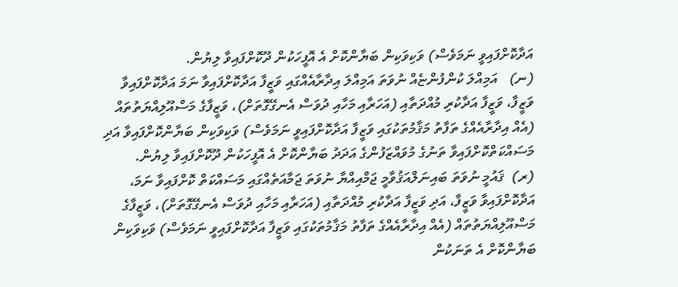އަދާކޮށްފައިވީ ނަމަވެސް) ވަކިވަކިން ބަޔާންކޮށް އެ އޮފީހަކުން ދޫކޮށްފައިވާ ލިޔުން.
(ނ)   އަމިއްލަ ކުންފުންޏެއް ނުވަތަ އަމިއްލަ އިދާރާއެއްގައި ވަޒީފާ އަދާކޮށްފައިވާ ނަމަ އަދާކޮށްފައިވާ ވަޒީފާ، ވަޒީފާ އަދާކުރި މުއްދަތާއި (އަހަރާއި މަހާއި ދުވަސް އެނގޭގޮތަށް)، ވަޒީފާގެ މަސްއޫލިއްޔަތުތައް (އެއް އިދާރާއެއްގެ ތަފާތު މަޤާމުތަކުގައި ވަޒީފާ އަދާކޮށްފައިވީ ނަމަވެސް) ވަކިވަކިން ބަޔާންކޮށްފައިވާ އަދި މަސައްކަތްކޮށްފައިވާ ތަނުގެ މުވައްޒަފުންގެ އަދަދު ބަޔާންކޮށް އެ އޮފީހަކުން ދޫކޮށްފައިވާ ލިޔުން.
(ރ)  ޤައުމީ ނުވަތަ ބައިނަލްއަޤުވާމީ ޖަމްއިއްޔާ ނުވަތަ ޖަމާއަތެއްގައި މަސައްކަތް ކޮށްފައިވާ ނަމަ، އަދާކޮށްފައިވާ ވަޒީފާ، އަދި ވަޒީފާ އަދާކުރި މުއްދަތާއި (އަހަރާއި މަހާއި ދުވަސް އެނގޭގޮތަށް)، ވަޒީފާގެ މަސްއޫލިއްޔަތުތައް (އެއް އިދާރާއެއްގެ ތަފާތު މަޤާމުތަކުގައި ވަޒީފާ އަދާކޮށްފައިވީ ނަމަވެސް) ވަކިވަކިން ބަޔާންކޮށް އެ ތަނަކުން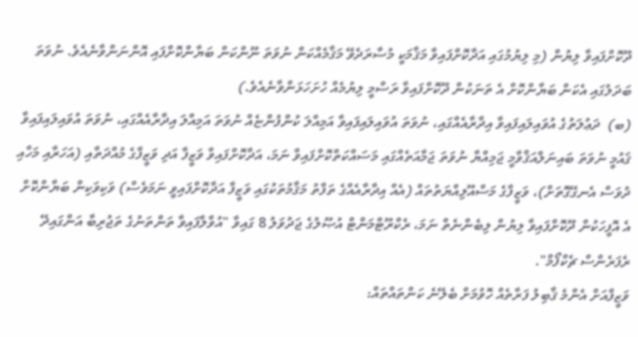ދޫކޮށްފައިވާ ލިޔުން (މި ލިޔުމުގައި އަދާކޮށްފައިވާ މަޤާމަކީ މުސާރަދެވޭ މަޤާމެއްކަން ނުވަތަ ނޫންކަން ބަޔާންކޮށްފައި އޮންނަންވާނެއެވެ. ނުވަތަ ބަދަލުގައި އެކަން ބަޔާންކޮށް އެ ތަނަކުން ދޫކޮށްފައިވާ ރަސްމީ ލިޔުމެއް ހުށަހަޅަންވާނެއެވެ.)
(ބ)  ދަޢުލަތުގެ އުވައިލައިފައިވާ އިދާރާއެއްގައި، ނުވަތަ އުވައިލައިފައިވާ އަމިއްލަ ކުންފުންޏެއް ނުވަތަ އަމިއްލަ އިދާރާއެއްގައި، ނުވަތަ އުވައިލައިފައިވާ ޤައުމީ ނުވަތަ ބައިނަލްއަޤްވާމީ ޖަމިއްޔާ ނުވަތަ ޖަމާއަތެއްގައި މަސައްކަތްކޮށްފައިވާ ނަމަ، އަދާކޮށްފައިވާ ވަޒީފާ އަދި ވަޒީފާގެ މުއްދަތާއި (އަހަރާއި މަހާއި ދުވަސް އެނގޭގޮތަށް)، ވަޒީފާގެ މަސްއޫލިއްޔަތުތައް (އެއް އިދާރާއެއްގެ ތަފާތު މަޤާމުތަކުގައި ވަޒީފާ އަދާކޮށްފައިވީ ނަމަވެސް) ވަކިވަކިން ބަޔާންކޮށް އެ އޮފީހަކުން ދޫކޮށްފައިވާ ލިޔުން ލިބެންނެތް ނަމަ، ރެކްރޫޓްމަންޓް އުޞޫލުގެ ޖަދުވަލު 8 ގައިވާ "އުވާލާފައިވާ ތަންތަނުގެ ތަޖުރިބާ އަންގައިދޭ ރެފަރެންސް ޗެކްފޯމް".
ވަޒީފާއަށް އެންމެ ޤާބިލު ފަރާތެއް ހޮވުމަށް ބެލޭނެ ކަންތައްތައް: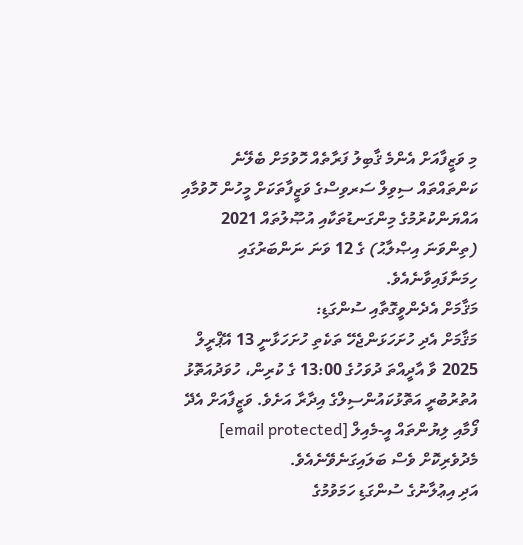މި ވަޒީފާއަށް އެންމެ ޤާބިލު ފަރާތެއް ހޮވުމަށް ބެލޭނެ ކަންތައްތައް ސިވިލް ސަރވިސްގެ ވަޒީފާތަކަށް މީހުން ހޮވުމާއި އައްޔަންކުރުމުގެ މިންގަނޑުތަކާއި އުޞޫލުތައް 2021 (ތިންވަނަ އިޞްލާޙު) ގެ 12 ވަނަ ނަންބަރުގައި ހިމަނާފައިވާނެއެވެ.
މަޤާމަށް އެދެންވީގޮތާއި ސުންގަޑި:
މަޤާމަށް އެދި ހުށަހަޅަންޖެހޭ ތަކެތި ހުށަހަޅާނީ 13 އޭޕްރީލް 2025 ވާ އާދީއްތަ ދުވަހުގެ 13:00 ގެ ކުރިން، ހުވަދުއަތޮޅު އުތުރުބުރީ އަތޮޅުކައުންސިލްގެ އިދާރާ އަށެވެ. ވަޒީފާއަށް އެދޭ ފޯމާއި ލިޔުންތައް އީ-މެއިލް [email protected] މެދުވެރިކޮށް ވެސް ބަލައިގަނެވޭނެއެވެ.
އަދި އިޢުލާނުގެ ސުންގަޑި ހަމަވުމުގެ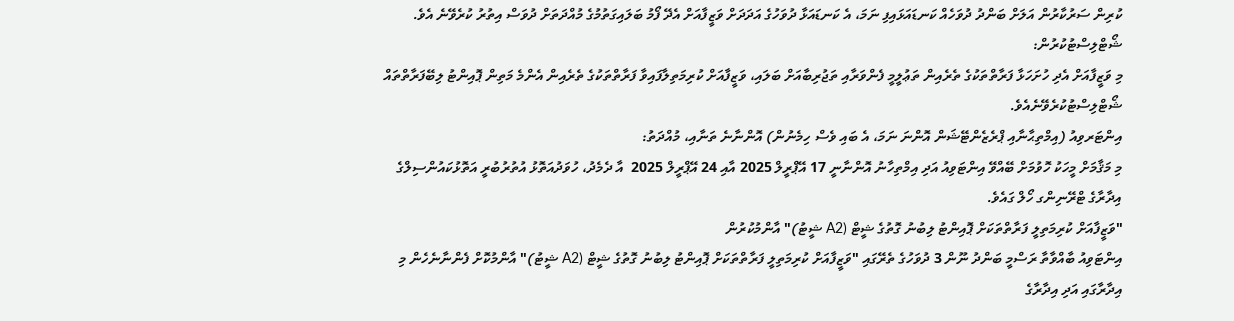ކުރިން ސަރުކާރުން އަލަށް ބަންދު ދުވަހެއް ކަނޑައަޅައިފި ނަމަ، އެ ކަނޑައަޅާ ދުވަހުގެ އަދަދަށް ވަޒީފާއަށް އެދޭ ފޯމު ބަލައިގަތުމުގެ މުއްދަތަށް ދުވަސް އިތުރު ކުރެވޭނެ އެވެ.
ޝޯޓްލިސްޓުކުރުން:
މި ވަޒީފާއަށް އެދި ހުށަހަޅާ ފަރާތްތަކުގެ ތެރެއިން ތަޢުލީމީ ފެންވަރާއި ތަޖުރިބާއަށް ބަލައި، ވަޒީފާއަށް ކުރިމަތިލާފައިވާ ފަރާތްތަކުގެ ތެރެއިން އެންމެ މަތިން ޕޮއިންޓު ލިބޭފަރާތްތައް ޝޯޓްލިސްޓުކުރެވޭނެއެވެ.
އިންޓަރވިއު (އިމްތިޙާނާއި ޕްރެޒެންޓޭޝަން އޮންނަ ނަމަ، އެ ބައި ވެސް ހިމެނުން) އޮންނާނެ ތަނާއި، މުއްދަތު:
މި މަޤާމަށް މީހަކު ހޮވުމަށް ބޭއްވޭ އިންޓަވިއު އަދި އިމްތިހާނު އޮންނާނީ 17 އޭޕްރީލް 2025 އާއި 24 އޭޕްރީލް 2025  އާ ދެމެދު، ހުވަދުއަތޮޅު އުތުރުބުރީ އަތޮޅުކައުންސިލްގެ އިދާރާގެ ޓްރޭނިންގ ހޯލް ގައެވެ.
"ވަޒީފާއަށް ކުރިމަތިލީ ފަރާތްތަކަށް ޕޮއިންޓު ލިބުނު ގޮތުގެ ޝީޓް (A2 ޝީޓު)" އާންމުކުރުން
އިންޓަވިއު ބާއްވާތާ ރަސްމީ ބަންދު ނޫން 3 ދުވަހުގެ ތެރޭގައި "ވަޒީފާއަށް ކުރިމަތިލީ ފަރާތްތަކަށް ޕޮއިންޓު ލިބުނު ގޮތުގެ ޝީޓް (A2 ޝީޓު)" އާންމުކޮށް ފެންނާނެހެން މި އިދާރާގައި އަދި އިދާރާގެ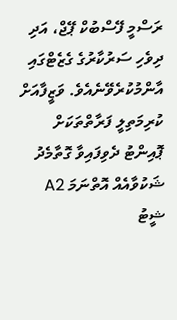ރަސްމީ ފޭސްބުކް ޕޭޖް، އަދި ދިވެހި ސަރުކާރުގެ ގެޒެޓްގައި އާންމުކުރެވޭނެއެވެ. ވަޒީފާއަށް ކުރިމަތިލީ ފަރާތްތަކަށް ޕޮއިންޓު ދެވިފައިވާ ގޮތާމެދު ޝަކުވާއެއް އޮތްނަމަ A2 ޝީޓު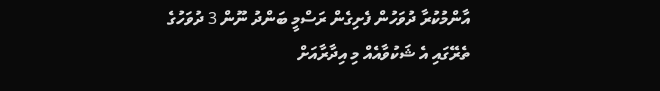އާންމުކުރާ ދުވަހުން ފެށިގެން ރަސްމީ ބަންދު ނޫން 3 ދުވަހުގެ ތެރޭގައި އެ ޝަކުވާއެއް މި އިދާރާއަށް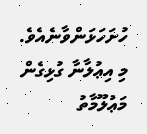ހުށަހަޅަންވާނެއެވެ.
މި އިޢުލާނާ ގުޅިގެން މަޢުލޫމާތު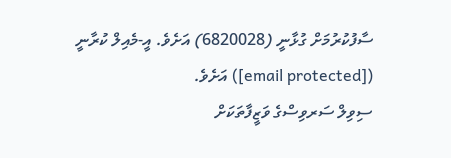ސާފުކުރުމަށް ގުޅާނީ (6820028) އަށެވެ. އީ-މެއިލް ކުރާނީ ([email protected]) އަށެވެ.
ސިވިލް ސަރވިސްގެ ވަޒީފާތަކަށް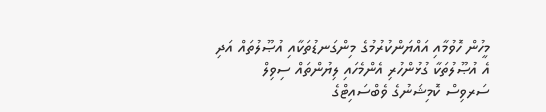މީހުން ހޮވުމާއި އައްޔަންކުރުމުގެ މިންގަނޑުތަކާއި އުޞޫލުތައް އަދި އެ އުޞޫލުތަކާ ގުޅުންހުރި އެންމެހައި ލިޔުންތައް ސިވިލް ސަރވިސް ކޮމިޝަނުގެ ވެބްސައިޓްގެ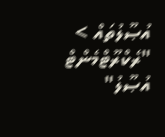އުޞޫލުތައް > "ރެކްރޫޓްމެންޓް އުޞޫލު"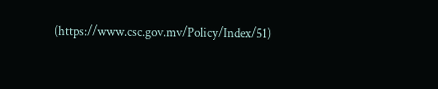(https://www.csc.gov.mv/Policy/Index/51)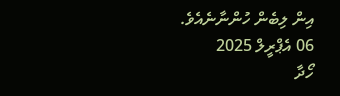އިން ލިބެން ހުންނާނެއެވެ.
06 އެޕްރީލް 2025
ހޯދާ